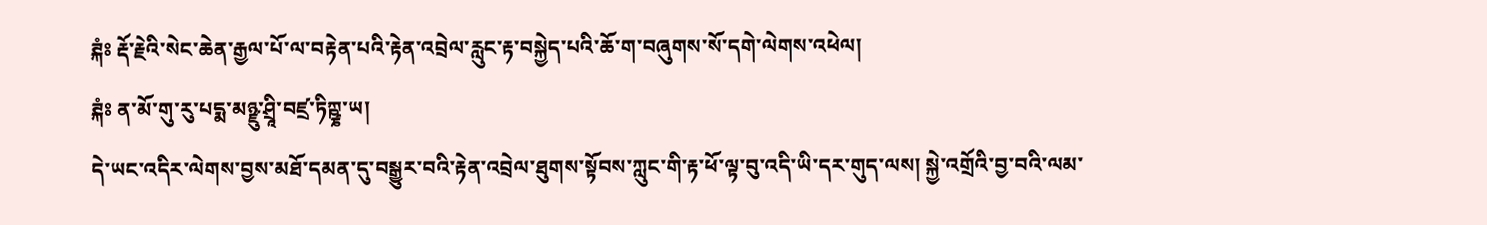ཊྐཾཿ རྡོ་རྗེའི་སེང་ཆེན་རྒྱལ་པོ་ལ་བརྟེན་པའི་རྟེན་འབྲེལ་རླུང་རྟ་བསྐྱེད་པའི་ཆོ་ག་བཞུགས་སོ་དགེ་ལེགས་འཕེལ།
ཊྐཾཿ ན་མོ་གུ་རུ་པདྨ་མཉྫུ་ཤྲཱི་བཛྲ་ཏིཀྵྞ་ཡ།
དེ་ཡང་འདིར་ལེགས་བྱས་མཐོ་དམན་དུ་བསྒྱུར་བའི་རྟེན་འབྲེལ་ཐུགས་སྟོབས་ཀླུང་གི་རྟ་ཕོ་ལྟ་བུ་འདི་ཡི་དར་གུད་ལས། སྐྱེ་འགྲོའི་བྱ་བའི་ལམ་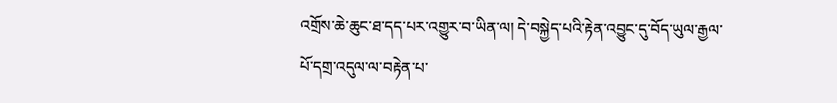འགྲོས་ཆེ་ཆུང་ཐ་དད་པར་འགྱུར་བ་ཡིན་ལ། དེ་བསྐྱེད་པའི་རྟེན་འབྱུང་དུ་བོད་ཡུལ་རྒྱལ་པོ་དགྲ་འདུལ་ལ་བརྟེན་པ་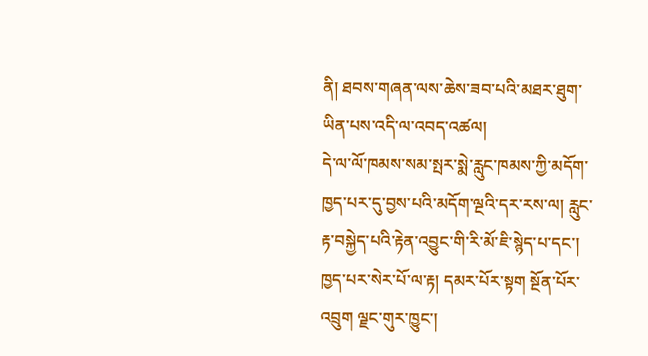ནི། ཐབས་གཞན་ལས་ཆེས་ཟབ་པའི་མཐར་ཐུག་ཡིན་པས་འདི་ལ་འབད་འཚལ།
དེ་ལ་ལོ་ཁམས་སམ་སྤར་སྨེ་རླུང་ཁམས་ཀྱི་མདོག་ཁྱད་པར་དུ་བྱས་པའི་མདོག་ལྔའི་དར་རས་ལ། རླུང་རྟ་བསྐྱེད་པའི་རྟེན་འབྱུང་གི་རི་མོ་ཇི་སྙེད་པ་དང་། ཁྱད་པར་སེར་པོ་ལ་རྟ། དམར་པོར་སྟག སྔོན་པོར་འབྲུག ལྗང་གུར་ཁྱུང་།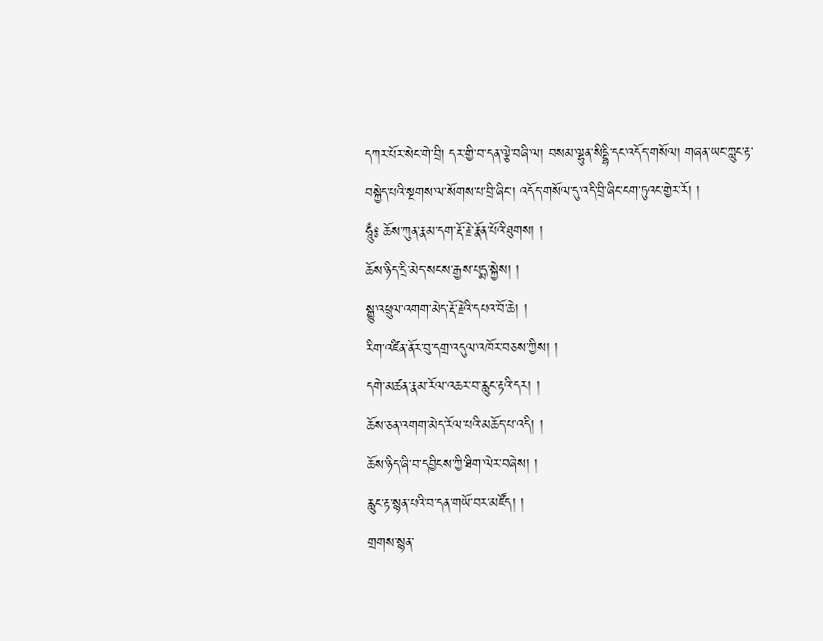དཀར་པོར་སེང་གེ་བྲི། དར་གྱི་བ་དན་ལྕེ་བཞི་ལ། བསམ་ལྷུན་སིདྡྷི་དང་འདོད་གསོལ། གཞན་ཡང་ཀླུང་རྟ་བསྐྱེད་པའི་སྔགས་ལ་སོགས་པ་བྲི་ཞིང་། འདོད་གསོལ་དུ་འདི་བྲི་ཞིང་ངག་ཏུའང་གྱེར་རོ། །
ཧཱུྃ༔ ཆོས་ཀུན་རྣམ་དག་རྡོ་རྗེ་རྣོན་པོའི་ཐུགས། །
ཆོས་ཉིད་དྲི་མེད་སངས་རྒྱས་པདྨ་སྐྱེས། །
སྒྱུ་འཕྲུལ་འགག་མེད་རྡོ་རྗེའི་དཔའ་བོ་ཆེ། །
རིག་འཛིན་ནོར་བུ་དགྲ་འདུལ་འཁོར་བཅས་ཀྱིས། །
དགེ་མཚན་རྣམ་རོལ་འཆར་བ་རླུང་རྟའི་དར། །
ཆོས་ཅན་འགག་མེད་རོལ་པའི་མཆོད་པ་འདི། །
ཆོས་ཉིད་ཞི་བ་དབྱིངས་ཀྱི་ཐིག་ལེར་བཞེས། །
རླུང་རྟ་སྙན་པའི་བ་དན་གཡོ་བར་མཛོད། །
གྲགས་སྙན་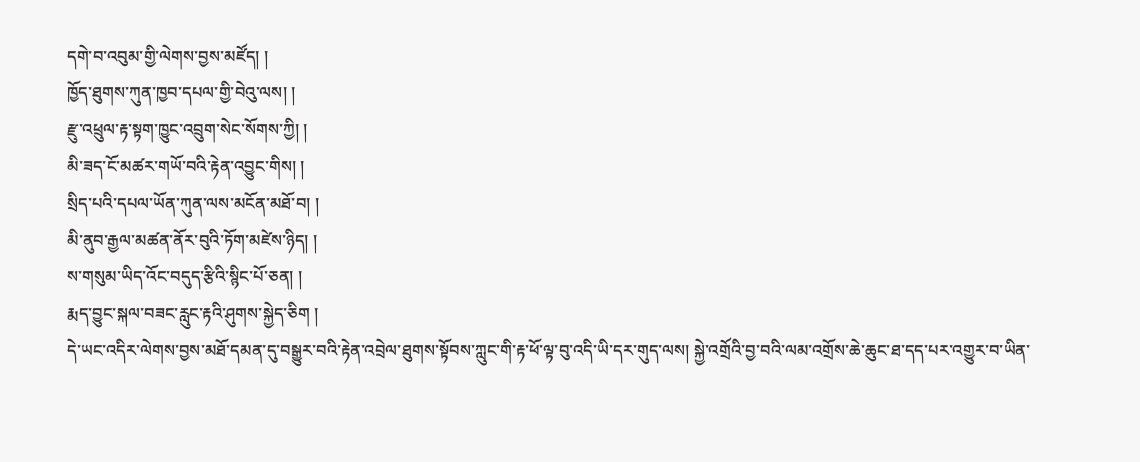དགེ་བ་འབུམ་གྱི་ལེགས་བྱས་མཛོད། །
ཁྱོད་ཐུགས་ཀུན་ཁྱབ་དཔལ་གྱི་བེའུ་ལས། །
རྫུ་འཕྲུལ་རྟ་སྟག་ཁྱུང་འབྲུག་སེང་སོགས་ཀྱི། །
མི་ཟད་ངོ་མཚར་གཡོ་བའི་རྟེན་འབྱུང་གིས། །
སྲིད་པའི་དཔལ་ཡོན་ཀུན་ལས་མངོན་མཐོ་བ། །
མི་ནུབ་རྒྱལ་མཚན་ནོར་བུའི་ཏོག་མཛེས་ཉིད། །
ས་གསུམ་ཡིད་འོང་བདུད་རྩིའི་སྙིང་པོ་ཅན། །
རྨད་བྱུང་སྐལ་བཟང་རླུང་རྟའི་ཤུགས་སྐྱེད་ཅིག །
དེ་ཡང་འདིར་ལེགས་བྱས་མཐོ་དམན་དུ་བསྒྱུར་བའི་རྟེན་འབྲེལ་ཐུགས་སྟོབས་ཀླུང་གི་རྟ་ཕོ་ལྟ་བུ་འདི་ཡི་དར་གུད་ལས། སྐྱེ་འགྲོའི་བྱ་བའི་ལམ་འགྲོས་ཆེ་ཆུང་ཐ་དད་པར་འགྱུར་བ་ཡིན་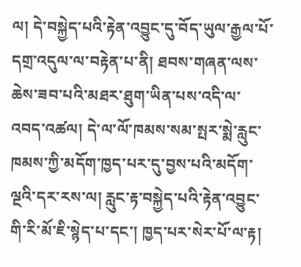ལ། དེ་བསྐྱེད་པའི་རྟེན་འབྱུང་དུ་བོད་ཡུལ་རྒྱལ་པོ་དགྲ་འདུལ་ལ་བརྟེན་པ་ནི། ཐབས་གཞན་ལས་ཆེས་ཟབ་པའི་མཐར་ཐུག་ཡིན་པས་འདི་ལ་འབད་འཚལ། དེ་ལ་ལོ་ཁམས་སམ་སྤར་སྨེ་རླུང་ཁམས་ཀྱི་མདོག་ཁྱད་པར་དུ་བྱས་པའི་མདོག་ལྔའི་དར་རས་ལ། རླུང་རྟ་བསྐྱེད་པའི་རྟེན་འབྱུང་གི་རི་མོ་ཇི་སྙེད་པ་དང་། ཁྱད་པར་སེར་པོ་ལ་རྟ།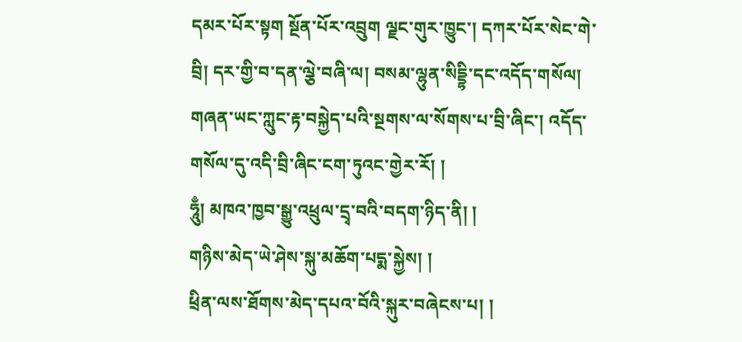དམར་པོར་སྟག སྔོན་པོར་འབྲུག ལྗང་གུར་ཁྱུང་། དཀར་པོར་སེང་གེ་བྲི། དར་གྱི་བ་དན་ལྕེ་བཞི་ལ། བསམ་ལྷུན་སིདྡྷི་དང་འདོད་གསོལ། གཞན་ཡང་ཀླུང་རྟ་བསྐྱེད་པའི་སྔགས་ལ་སོགས་པ་བྲི་ཞིང་། འདོད་གསོལ་དུ་འདི་བྲི་ཞིང་ངག་ཏུའང་གྱེར་རོ། །
ཧཱུྃ། མཁའ་ཁྱབ་སྒྱུ་འཕྲུལ་དྲྭ་བའི་བདག་ཉིད་ནི། །
གཉིས་མེད་ཡེ་ཤེས་སྐུ་མཆོག་པདྨ་སྐྱེས། །
ཕྲིན་ལས་ཐོགས་མེད་དཔའ་བོའི་སྐུར་བཞེངས་པ། །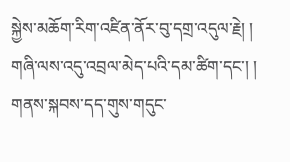སྐྱེས་མཆོག་རིག་འཛིན་ནོར་བུ་དགྲ་འདུལ་རྗེ། །
གཞི་ལས་འདུ་འབྲལ་མེད་པའི་དམ་ཚིག་དང་། །
གནས་སྐབས་དད་གུས་གདུང་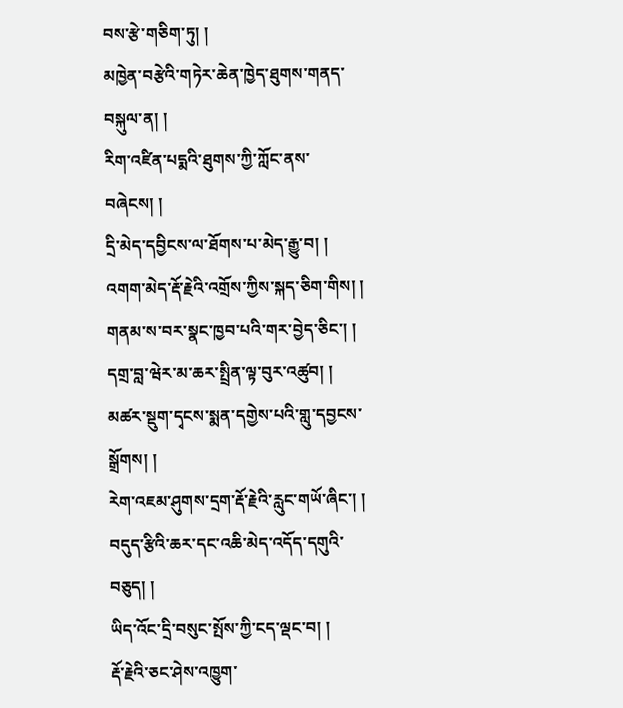བས་རྩེ་གཅིག་ཏུ། །
མཁྱེན་བརྩེའི་གཏེར་ཆེན་ཁྱེད་ཐུགས་གནད་བསྐུལ་ན། །
རིག་འཛིན་པདྨའི་ཐུགས་ཀྱི་ཀློང་ནས་བཞེངས། །
དྲི་མེད་དབྱིངས་ལ་ཐོགས་པ་མེད་རྒྱུ་བ། །
འགག་མེད་རྡོ་རྗེའི་འགྲོས་ཀྱིས་སྐད་ཅིག་གིས། །
གནམ་ས་བར་སྣང་ཁྱབ་པའི་གར་བྱེད་ཅིང་། །
དགྲ་བླ་ཝེར་མ་ཆར་སྤྲིན་ལྟ་བུར་འཚུབ། །
མཚར་སྡུག་དྭངས་སྨན་དགྱེས་པའི་གླུ་དབྱངས་སྒྲོགས། །
རེག་འཇམ་ཤུགས་དྲག་རྡོ་རྗེའི་རླུང་གཡོ་ཞིང་། །
བདུད་རྩིའི་ཆར་དང་འཆི་མེད་འདོད་དགུའི་བཅུད། །
ཡིད་འོང་དྲི་བསུང་སྤོས་ཀྱི་ངད་ལྡང་བ། །
རྡོ་རྗེའི་ཅང་ཤེས་འཁྱུག་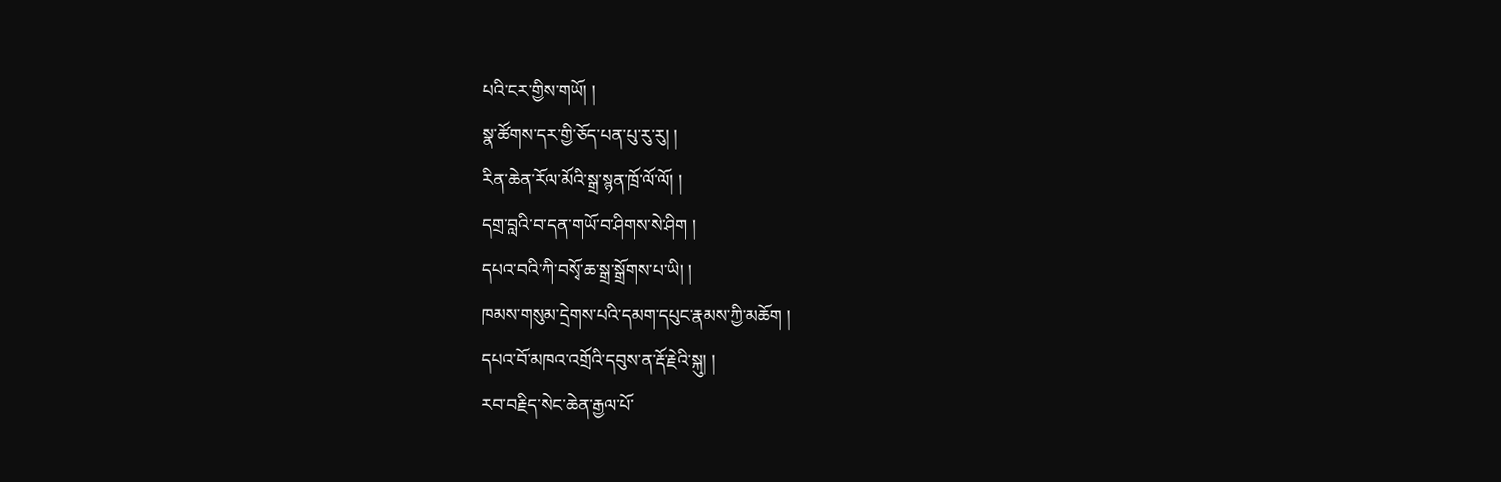པའི་ངར་གྱིས་གཡོ། །
སྣ་ཚོགས་དར་གྱི་ཅོད་པན་པུ་རུ་རུ། །
རིན་ཆེན་རོལ་མོའི་སྒྲ་སྙན་ཁྲོ་ལོ་ལོ། །
དགྲ་བླའི་བ་དན་གཡོ་བ་ཤིགས་སེ་ཤིག །
དཔའ་བའི་ཀི་བསྭོ་ཆ་སྒྲ་སྒྲོགས་པ་ཡི། །
ཁམས་གསུམ་དྲེགས་པའི་དམག་དཔུང་རྣམས་ཀྱི་མཆོག །
དཔའ་བོ་མཁའ་འགྲོའི་དབུས་ན་རྡོ་རྗེའི་སྐུ། །
རབ་བརྗིད་སེང་ཆེན་རྒྱལ་པོ་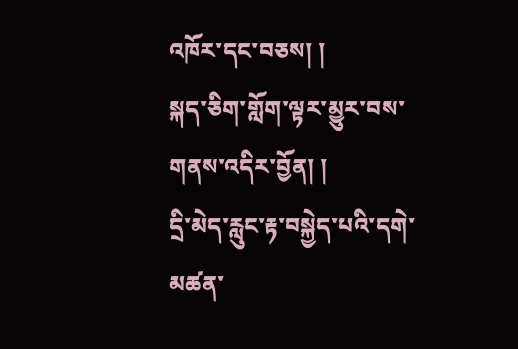འཁོར་དང་བཅས། །
སྐད་ཅིག་གློག་ལྟར་མྱུར་བས་གནས་འདིར་བྱོན། །
དྲི་མེད་རླུང་རྟ་བསྐྱེད་པའི་དགེ་མཚན་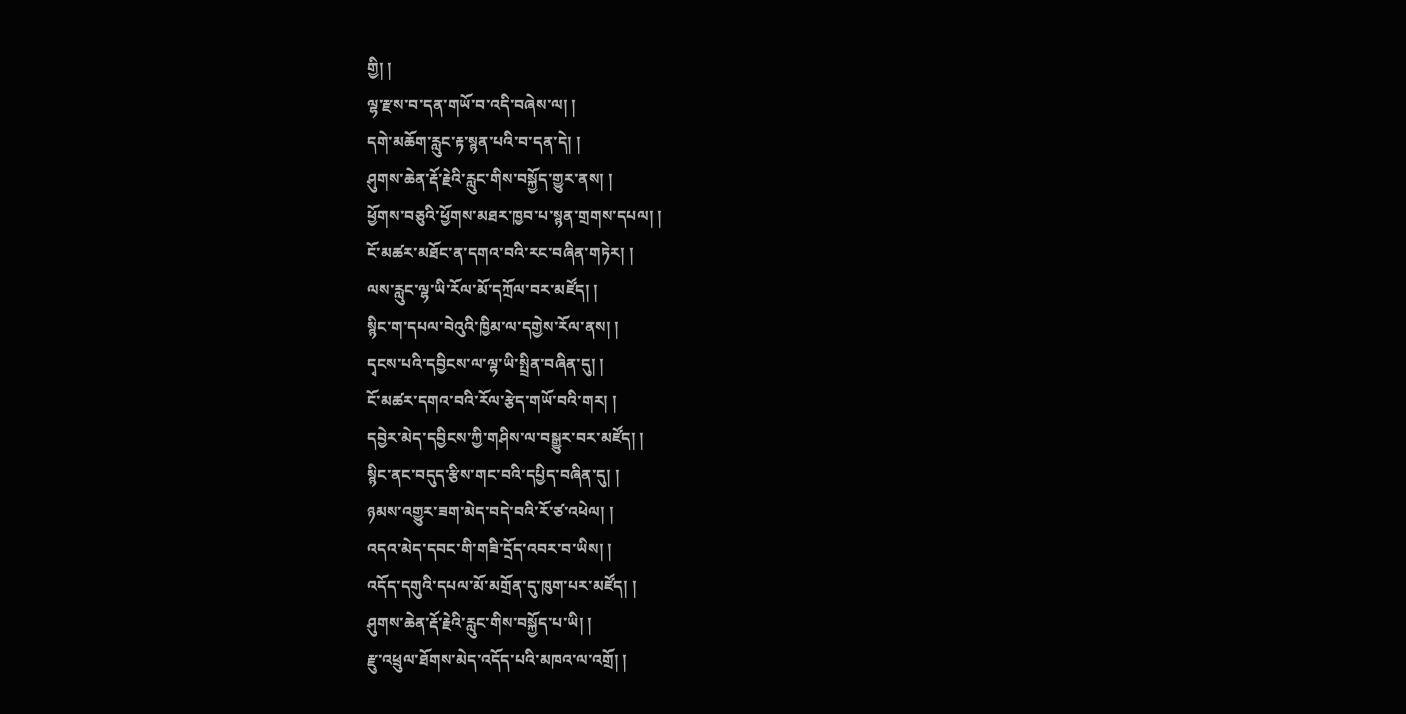གྱི། །
ལྷ་རྫས་བ་དན་གཡོ་བ་འདི་བཞེས་ལ། །
དགེ་མཆོག་རླུང་རྟ་སྙན་པའི་བ་དན་དེ། །
ཤུགས་ཆེན་རྡོ་རྗེའི་རླུང་གིས་བསྐྱོད་གྱུར་ནས། །
ཕྱོགས་བཅུའི་ཕྱོགས་མཐར་ཁྱབ་པ་སྙན་གྲགས་དཔལ། །
ངོ་མཚར་མཐོང་ན་དགའ་བའི་རང་བཞིན་གཏེར། །
ལས་རླུང་ལྷ་ཡི་རོལ་མོ་དཀྲོལ་བར་མཛོད། །
སྙིང་ག་དཔལ་བེའུའི་ཁྱིམ་ལ་དགྱེས་རོལ་ནས། །
དྭངས་པའི་དབྱིངས་ལ་ལྷ་ཡི་སྤྲིན་བཞིན་དུ། །
ངོ་མཚར་དགའ་བའི་རོལ་རྩེད་གཡོ་བའི་གར། །
དབྱེར་མེད་དབྱིངས་ཀྱི་གཤིས་ལ་བསྒྱུར་བར་མཛོད། །
སྙིང་ནང་བདུད་རྩིས་གང་བའི་དཔྱིད་བཞིན་དུ། །
ཉམས་འགྱུར་ཟག་མེད་བདེ་བའི་རོ་ཙ་འཕེལ། །
འདའ་མེད་དབང་གི་གཟི་དྲོད་འབར་བ་ཡིས། །
འདོད་དགུའི་དཔལ་མོ་མགྲོན་དུ་ཁུག་པར་མཛོད། །
ཤུགས་ཆེན་རྡོ་རྗེའི་རླུང་གིས་བསྐྱོད་པ་ཡི། །
རྫུ་འཕྲུལ་ཐོགས་མེད་འདོད་པའི་མཁའ་ལ་འགྲོ། །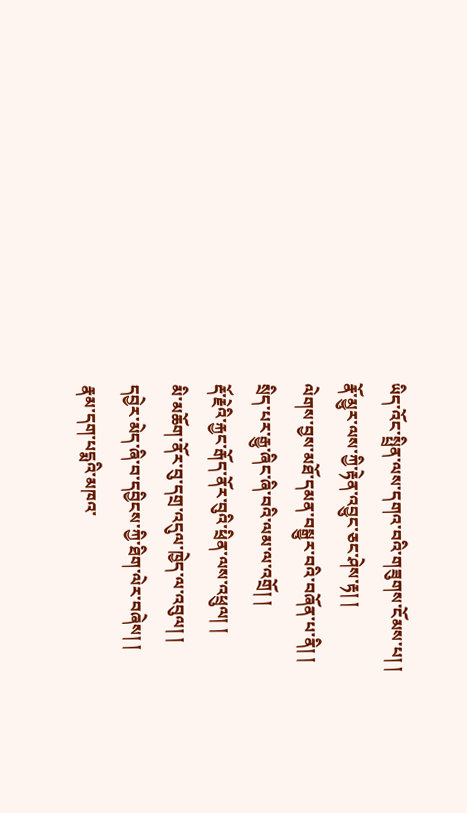ཡིད་འོང་སྤྲིན་ལས་དགའ་བའི་གཟུགས་ངོམས་པ། །
རྣོ་མྱུར་ལས་ཀྱི་རྟེན་འབྱུང་ཅང་ཤེས་རྟ། །
ལེགས་བྱས་མཐོ་དམན་བསྒྱུར་བའི་བཞོན་པ་ནི། །
སྲིད་པར་རྒྱུ་ཞིང་ཞི་བའི་ལམ་ལ་འགྲོ། །
རྡོ་རྗེའི་རྐྱང་རྒོད་ནོར་བུའི་ཕྲིན་ལས་འཕྲུལ། །
མི་མཆོག་ནོར་བུ་དགྲ་འདུལ་ཁྱེད་ལ་འབུལ། །
དབྱེར་མེད་ཞི་བ་དབྱིངས་ཀྱི་ཐིག་ལེར་བཞེས། །
རྣམ་དག་པདྨའི་མཁའ་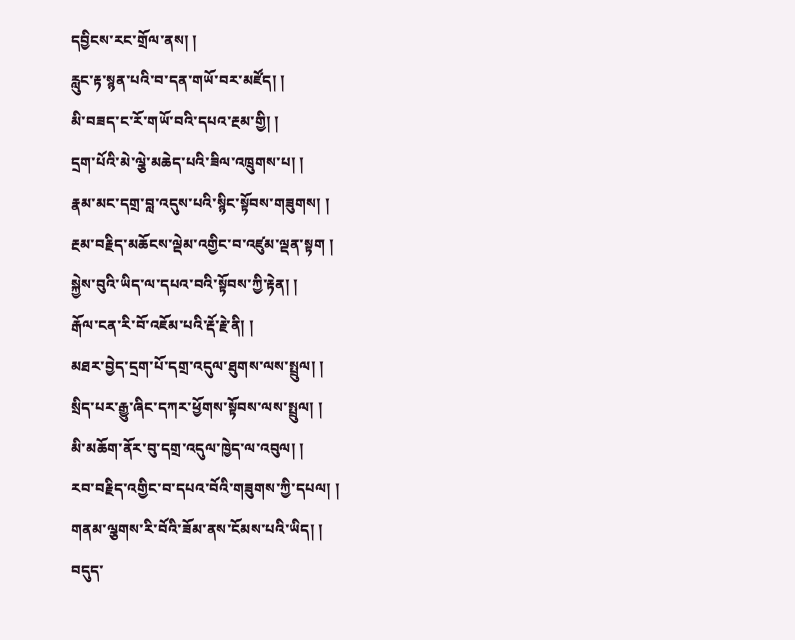དབྱིངས་རང་གྲོལ་ནས། །
རླུང་རྟ་སྙན་པའི་བ་དན་གཡོ་བར་མཛོད། །
མི་བཟད་ང་རོ་གཡོ་བའི་དཔའ་རྔམ་གྱི། །
དྲག་པོའི་མེ་ལྕེ་མཆེད་པའི་ཟིལ་འཁྲུགས་པ། །
རྣམ་མང་དགྲ་བླ་འདུས་པའི་སྙིང་སྟོབས་གཟུགས། །
རྔམ་བརྗིད་མཆོངས་ལྡེམ་འགྱིང་བ་འཛུམ་ལྡན་སྟག །
སྐྱེས་བུའི་ཡིད་ལ་དཔའ་བའི་སྟོབས་ཀྱི་རྟེན། །
རྒོལ་ངན་རི་བོ་འཇོམ་པའི་རྡོ་རྗེ་ནི། །
མཐར་བྱེད་དྲག་པོ་དགྲ་འདུལ་ཐུགས་ལས་སྤྲུལ། །
སྲིད་པར་རྒྱུ་ཞིང་དཀར་ཕྱོགས་སྟོབས་ལས་སྤྲུལ། །
མི་མཆོག་ནོར་བུ་དགྲ་འདུལ་ཁྱེད་ལ་འབུལ། །
རབ་བརྗིད་འགྱིང་བ་དཔའ་བོའི་གཟུགས་ཀྱི་དཔལ། །
གནམ་ལྕགས་རི་བོའི་ཟོམ་ནས་ངོམས་པའི་ཡིད། །
བདུད་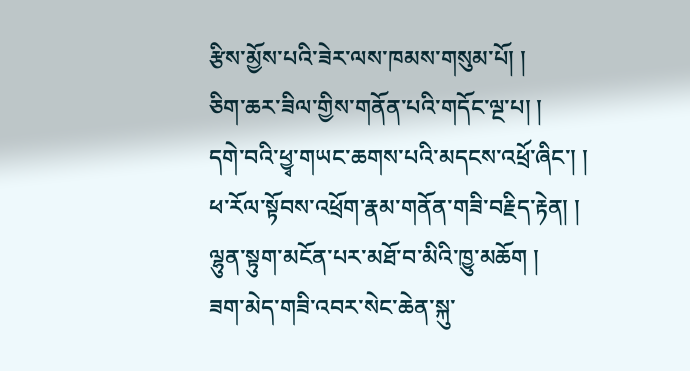རྩིས་མྱོས་པའི་ཟེར་ལས་ཁམས་གསུམ་པོ། །
ཅིག་ཆར་ཟིལ་གྱིས་གནོན་པའི་གདོང་ལྔ་པ། །
དགེ་བའི་ཕྱྭ་གཡང་ཆགས་པའི་མདངས་འཕྲོ་ཞིང་། །
ཕ་རོལ་སྟོབས་འཕྲོག་རྣམ་གནོན་གཟི་བརྗིད་རྟེན། །
ལྷུན་སྟུག་མངོན་པར་མཐོ་བ་མིའི་ཁྱུ་མཆོག །
ཟག་མེད་གཟི་འབར་སེང་ཆེན་སྐུ་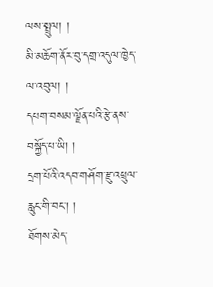ལས་སྤྲུལ། །
མི་མཆོག་ནོར་བུ་དགྲ་འདུལ་ཁྱེད་ལ་འབུལ། །
དཔག་བསམ་ལྗོན་པའི་རྩེ་ནས་བསྐྱོད་པ་ཡི། །
དྲག་པོའི་འདབ་གཤོག་རྫུ་འཕྲུལ་རླུང་གི་བང་། །
ཐོགས་མེད་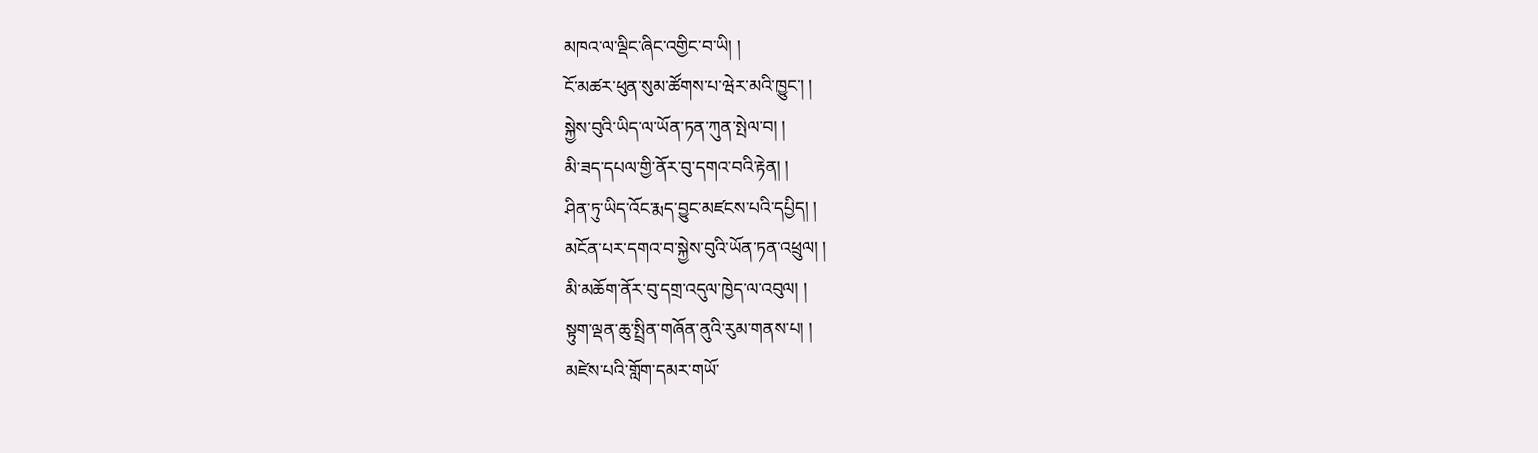མཁའ་ལ་ལྡིང་ཞིང་འགྱིང་བ་ཡི། །
ངོ་མཚར་ཕུན་སུམ་ཚོགས་པ་ཝེར་མའི་ཁྱུང་། །
སྐྱེས་བུའི་ཡིད་ལ་ཡོན་ཏན་ཀུན་སྤེལ་བ། །
མི་ཟད་དཔལ་གྱི་ནོར་བུ་དགའ་བའི་རྟེན། །
ཤིན་ཏུ་ཡིད་འོང་རྨད་བྱུང་མཛངས་པའི་དཔྱིད། །
མངོན་པར་དགའ་བ་སྐྱེས་བུའི་ཡོན་ཏན་འཕྲུལ། །
མི་མཆོག་ནོར་བུ་དགྲ་འདུལ་ཁྱེད་ལ་འབུལ། །
སྟུག་ལྡན་ཆུ་སྤྲིན་གཞོན་ནུའི་རུམ་གནས་པ། །
མཛེས་པའི་གློག་དམར་གཡོ་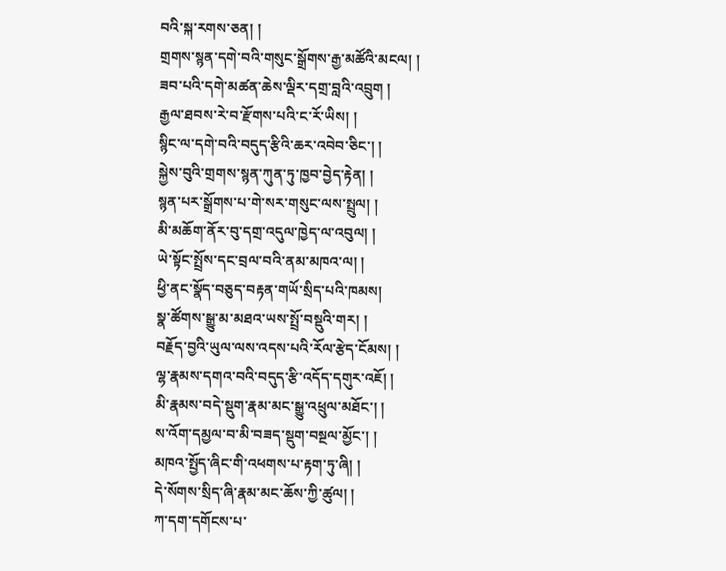བའི་སྐ་རགས་ཅན། །
གྲགས་སྙན་དགེ་བའི་གསུང་སྒྲོགས་རྒྱ་མཚོའི་མངལ། །
ཟབ་པའི་དགེ་མཚན་ཆེས་ལྡིར་དགྲ་བླའི་འབྲུག །
རྒྱལ་ཐབས་རེ་བ་རྫོགས་པའི་ང་རོ་ཡིས། །
སྙིང་ལ་དགེ་བའི་བདུད་རྩིའི་ཆར་འབེབ་ཅིང་། །
སྐྱེས་བུའི་གྲགས་སྙན་ཀུན་ཏུ་ཁྱབ་བྱེད་རྟེན། །
སྙན་པར་སྒྲོགས་པ་གེ་སར་གསུང་ལས་སྤྲུལ། །
མི་མཆོག་ནོར་བུ་དགྲ་འདུལ་ཁྱེད་ལ་འབུལ། །
ཡེ་སྟོང་སྤྲོས་དང་བྲལ་བའི་ནམ་མཁའ་ལ། །
ཕྱི་ནང་སྣོད་བཅུད་བརྟན་གཡོ་སྲིད་པའི་ཁམས།
སྣ་ཚོགས་སྒྱུ་མ་མཐའ་ཡས་སྤྲོ་བསྡུའི་གར། །
བརྗོད་བྱའི་ཡུལ་ལས་འདས་པའི་རོལ་རྩེད་ངོམས། །
ལྷ་རྣམས་དགའ་བའི་བདུད་རྩི་འདོད་དགུར་འཇོ། །
མི་རྣམས་བདེ་སྡུག་རྣམ་མང་སྒྱུ་འཕྲུལ་མཐོང་། །
ས་འོག་དམྱལ་བ་མི་བཟད་སྡུག་བསྔལ་མྱོང་། །
མཁའ་སྤྱོད་ཞིང་གི་འཕགས་པ་རྟག་ཏུ་ཞི། །
དེ་སོགས་སྲིད་ཞི་རྣམ་མང་ཆོས་ཀྱི་ཚུལ། །
ཀ་དག་དགོངས་པ་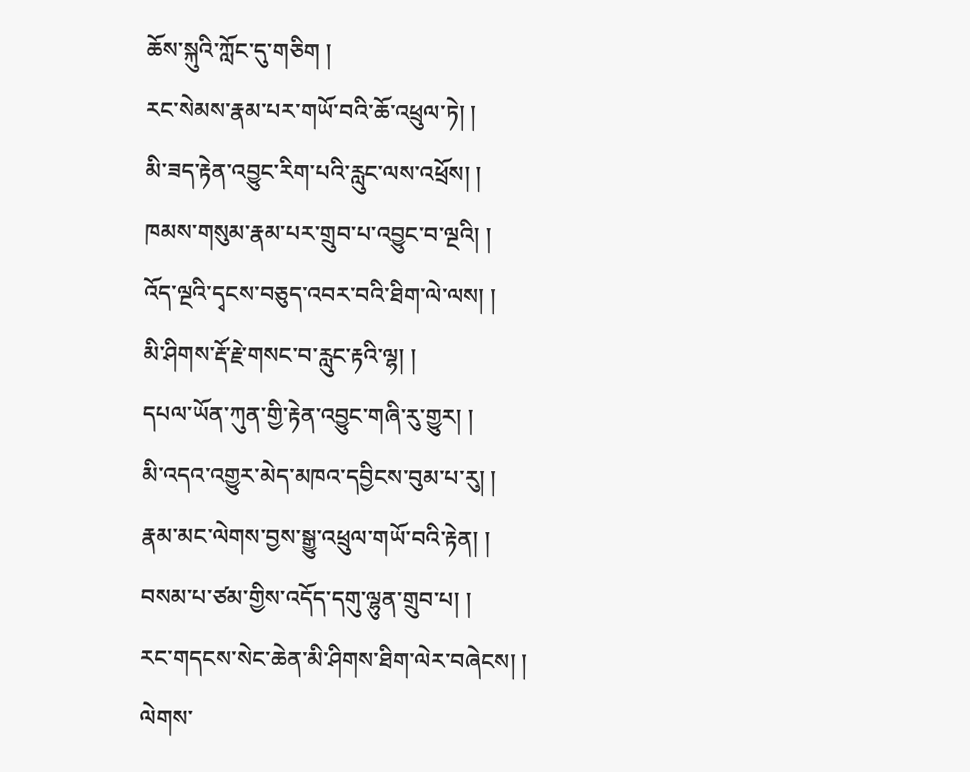ཆོས་སྐུའི་ཀློང་དུ་གཅིག །
རང་སེམས་རྣམ་པར་གཡོ་བའི་ཆོ་འཕྲུལ་ཏེ། །
མི་ཟད་རྟེན་འབྱུང་རིག་པའི་རླུང་ལས་འཕྲོས། །
ཁམས་གསུམ་རྣམ་པར་གྲུབ་པ་འབྱུང་བ་ལྔའི། །
འོད་ལྔའི་དྭངས་བཅུད་འབར་བའི་ཐིག་ལེ་ལས། །
མི་ཤིགས་རྡོ་རྗེ་གསང་བ་རླུང་རྟའི་ལྷ། །
དཔལ་ཡོན་ཀུན་གྱི་རྟེན་འབྱུང་གཞི་རུ་གྱུར། །
མི་འདའ་འགྱུར་མེད་མཁའ་དབྱིངས་བུམ་པ་རུ། །
རྣམ་མང་ལེགས་བྱས་སྒྱུ་འཕྲུལ་གཡོ་བའི་རྟེན། །
བསམ་པ་ཙམ་གྱིས་འདོད་དགུ་ལྷུན་གྲུབ་པ། །
རང་གདངས་སེང་ཆེན་མི་ཤིགས་ཐིག་ལེར་བཞེངས། །
ལེགས་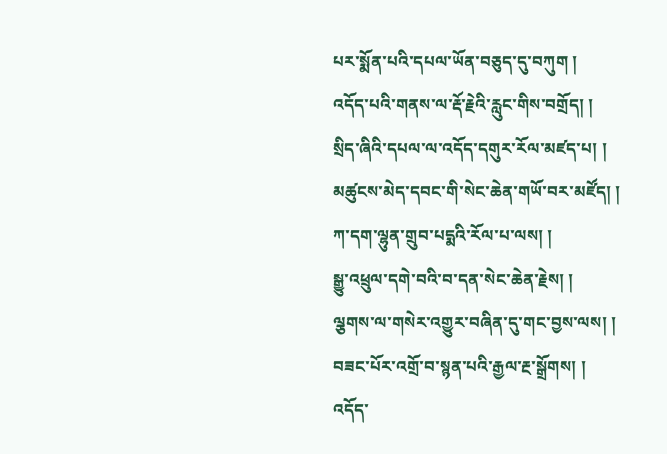པར་སྨོན་པའི་དཔལ་ཡོན་བཅུད་དུ་བཀུག །
འདོད་པའི་གནས་ལ་རྡོ་རྗེའི་རླུང་གིས་བགྲོད། །
སྲིད་ཞིའི་དཔལ་ལ་འདོད་དགུར་རོལ་མཛད་པ། །
མཚུངས་མེད་དབང་གི་སེང་ཆེན་གཡོ་བར་མཛོད། །
ཀ་དག་ལྷུན་གྲུབ་པདྨའི་རོལ་པ་ལས། །
སྒྱུ་འཕྲུལ་དགེ་བའི་བ་དན་སེང་ཆེན་རྗེས། །
ལྕགས་ལ་གསེར་འགྱུར་བཞིན་དུ་གང་བྱས་ལས། །
བཟང་པོར་འགྲོ་བ་སྙན་པའི་རྒྱལ་རྔ་སྒྲོགས། །
འདོད་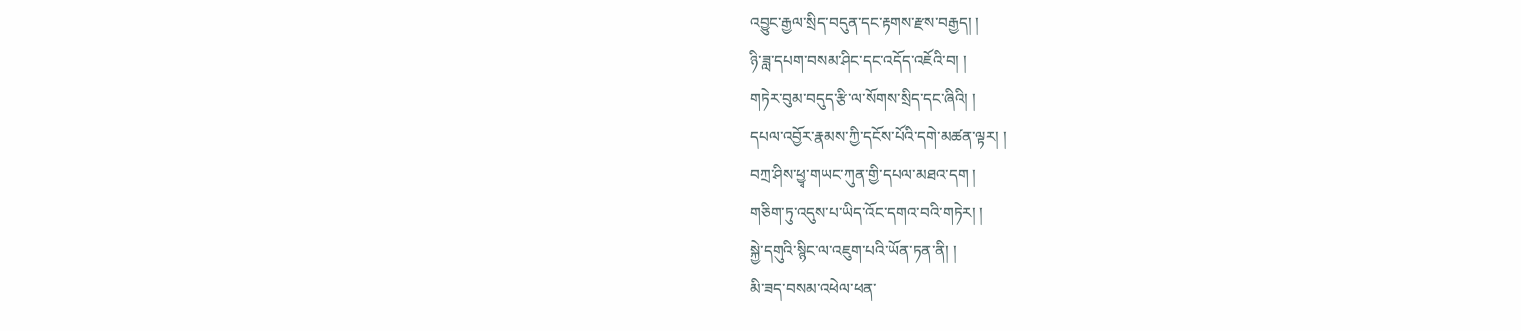འབྱུང་རྒྱལ་སྲིད་བདུན་དང་རྟགས་རྫས་བརྒྱད། །
ཉི་ཟླ་དཔག་བསམ་ཤིང་དང་འདོད་འཇོའི་བ། །
གཏེར་བུམ་བདུད་རྩི་ལ་སོགས་སྲིད་དང་ཞིའི། །
དཔལ་འབྱོར་རྣམས་ཀྱི་དངོས་པོའི་དགེ་མཚན་ལྟར། །
བཀྲ་ཤིས་ཕྱྭ་གཡང་ཀུན་གྱི་དཔལ་མཐའ་དག །
གཅིག་ཏུ་འདུས་པ་ཡིད་འོང་དགའ་བའི་གཏེར། །
སྐྱེ་དགུའི་སྙིང་ལ་འཇུག་པའི་ཡོན་ཏན་ནི། །
མི་ཟད་བསམ་འཕེལ་ཕན་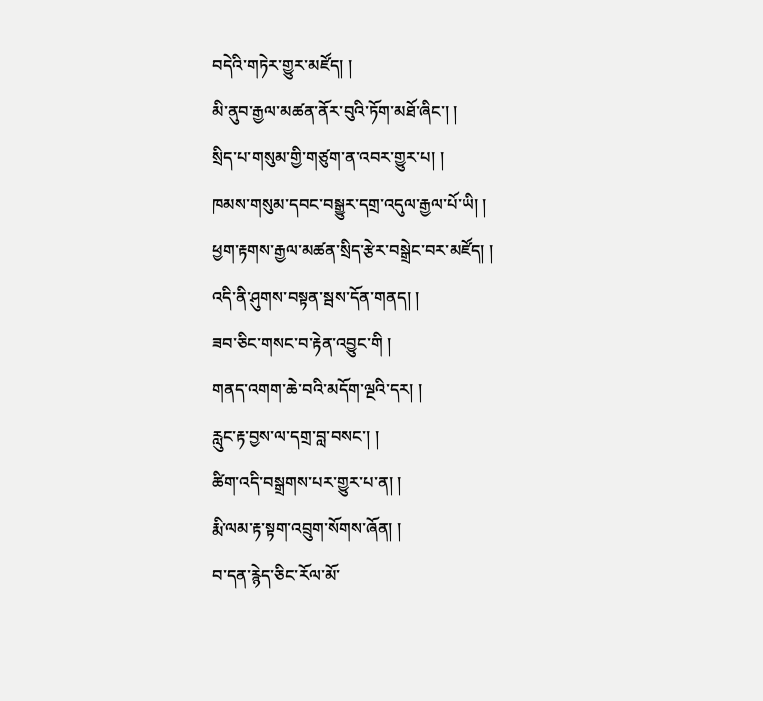བདེའི་གཏེར་གྱུར་མཛོད། །
མི་ནུབ་རྒྱལ་མཚན་ནོར་བུའི་ཏོག་མཐོ་ཞིང་། །
སྲིད་པ་གསུམ་གྱི་གཙུག་ན་འབར་གྱུར་པ། །
ཁམས་གསུམ་དབང་བསྒྱུར་དགྲ་འདུལ་རྒྱལ་པོ་ཡི། །
ཕྱག་རྟགས་རྒྱལ་མཚན་སྲིད་རྩེར་བསྒྲེང་བར་མཛོད། །
འདི་ནི་ཤུགས་བསྟན་སྦས་དོན་གནད། །
ཟབ་ཅིང་གསང་བ་རྟེན་འབྱུང་གི །
གནད་འགག་ཆེ་བའི་མདོག་ལྔའི་དར། །
རླུང་རྟ་བྱས་ལ་དགྲ་བླ་བསང་། །
ཚིག་འདི་བསྒྲགས་པར་གྱུར་པ་ན། །
རྨི་ལམ་རྟ་སྟག་འབྲུག་སོགས་ཞོན། །
བ་དན་རྙེད་ཅིང་རོལ་མོ་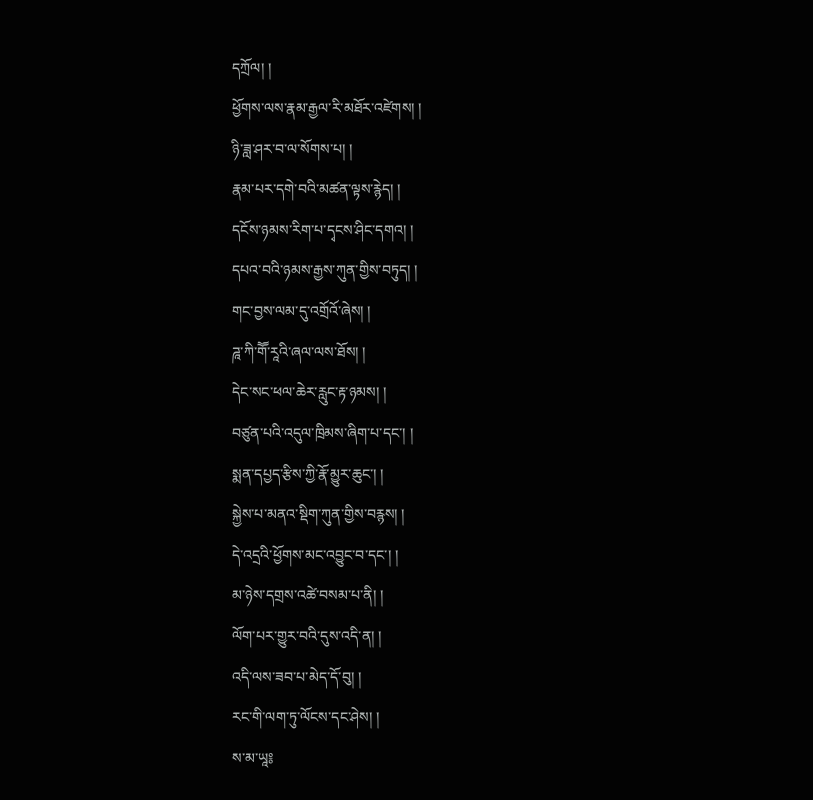དཀྲོལ། །
ཕྱོགས་ལས་རྣམ་རྒྱལ་རི་མཐོར་འཛེགས། །
ཉི་ཟླ་ཤར་བ་ལ་སོགས་པ། །
རྣམ་པར་དགེ་བའི་མཚན་ལྟས་རྙེད། །
དངོས་ཉམས་རིག་པ་དྭངས་ཤིང་དགའ། །
དཔའ་བའི་ཉམས་རྒྱས་ཀུན་གྱིས་བཏུད། །
གང་བྱས་ལམ་དུ་འགྲོའོ་ཞེས། །
ཌཱ་ཀི་གཽ་རཱའི་ཞལ་ལས་ཐོས། །
དེང་སང་ཕལ་ཆེར་རླུང་རྟ་ཉམས། །
བཙུན་པའི་འདུལ་ཁྲིམས་ཞིག་པ་དང་། །
སྨན་དཔྱད་རྩིས་ཀྱི་རྣོ་མྱུར་ཆུང་། །
སྐྱེས་པ་མནའ་སྡིག་ཀུན་གྱིས་བརྙས། །
དེ་འདྲའི་ཕྱོགས་མང་འབྱུང་བ་དང་། །
མ་ཉེས་དགྲས་འཚེ་བསམ་པ་ནི། །
ལོག་པར་གྱུར་བའི་དུས་འདི་ན། །
འདི་ལས་ཟབ་པ་མེད་དོ་བུ། །
རང་གི་ལག་ཏུ་ལོངས་དང་ཤེས། །
ས་མ་ཡཱ༔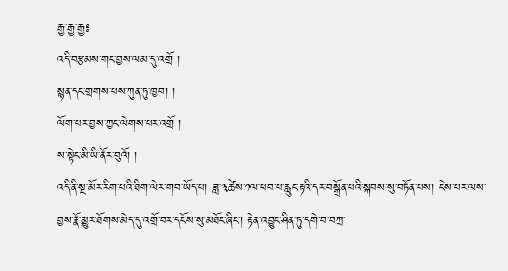རྒྱ་རྒྱ་རྒྱ༔
འདི་བརྩམས་གང་བྱས་ལམ་དུ་འགྲོ །
སྙན་དང་གྲགས་པས་ཀུན་ཏུ་ཁྱབ། །
ལོག་པར་བྱས་ཀྱང་ལེགས་པར་འགྲོ །
ས་སྟེང་མི་ཡི་ནོར་བུའོ། །
འདི་ནི་སྔ་མོར་རིག་པའི་ཐིག་ལེར་གབ་ཡོད་པ། ཟླ་༣ཚེས་༡ལ་ཕབ་པ་རླུང་རྟའི་དར་བསྒྲོན་པའི་སྐབས་སུ་བཏོན་པས། ངེས་པར་ལས་བྱས་རྣོ་མྱུར་ཐོགས་མེད་དུ་འགྲོ་བར་དངོས་སུ་མཐོང་ཞིང་། རྟེན་འབྱུང་ཤིན་ཏུ་དགེ་བ་བཀྲ་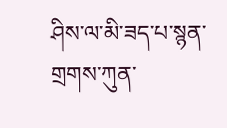ཤིས་ལ་མི་ཟད་པ་སྙན་གྲགས་ཀུན་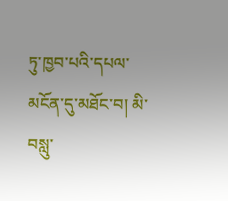ཏུ་ཁྱབ་པའི་དཔལ་མངོན་དུ་མཐོང་བ། མི་བསླུ་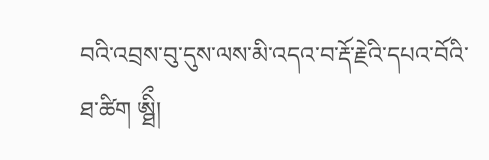བའི་འབྲས་བུ་དུས་ལས་མི་འདའ་བ་རྡོ་རྗེའི་དཔའ་བོའི་ཐ་ཚིག ཨྠིྀ།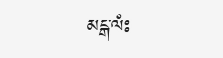མངྒ་ལཾཿ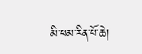མི་ཕམ་རིན་པོ་ཆེ།